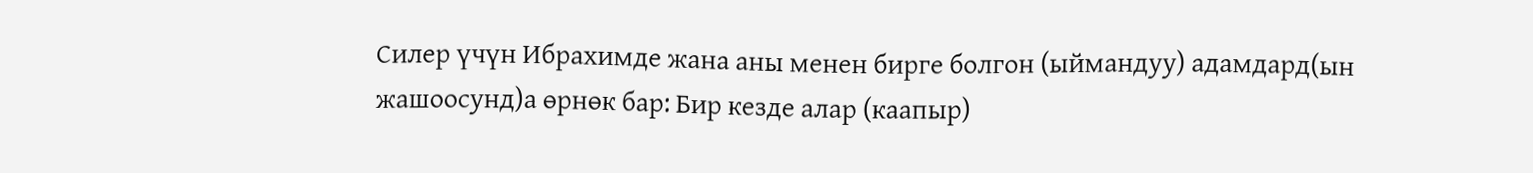Силер үчүн Ибрахимде жана аны менен бирге болгон (ыймандуу) адамдард(ын жашоосунд)а өрнөк бар: Бир кезде алар (каапыр)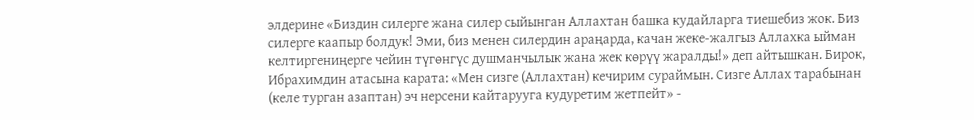элдерине «Биздин силерге жана силер сыйынган Аллахтан башка кудайларга тиешебиз жок. Биз силерге каапыр болдук! Эми, биз менен силердин араңарда, качан жеке-жалгыз Аллахка ыйман келтиргениңерге чейин түгөнгүс душманчылык жана жек көрүү жаралды!» деп айтышкан. Бирок, Ибрахимдин атасына карата: «Мен сизге (Аллахтан) кечирим сураймын. Сизге Аллах тарабынан (келе турган азаптан) эч нерсени кайтарууга кудуретим жетпейт» -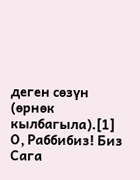деген сөзүн (өрнөк кылбагыла).[1] О, Раббибиз! Биз Сага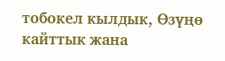тобокел кылдык, Өзүңө кайттык жана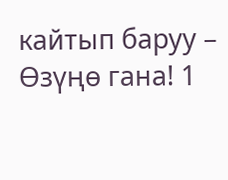кайтып баруу – Өзүңө гана! 1